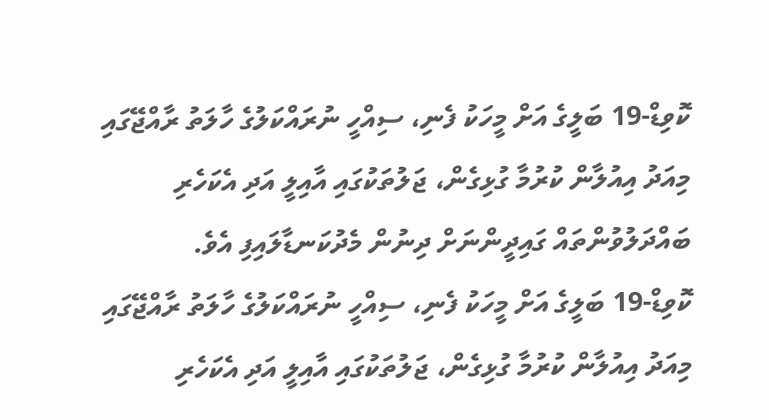ކޮވިޑް-19 ބަލީގެ އަށް މީހަކު ފެނި، ސިއްހީ ނުރައްކަލުގެ ހާލަތު ރާއްޖޭގައި މިއަދު އިއުލާން ކުރުމާ ގުޅިގެން، ޖަލުތަކުގައި އާއިލީ އަދި އެކަހެރި ބައްދަލުވުންތައް ގައިދީންނަށް ދިނުން މެދުކަނޑާލައިފި އެވެ.
ކޮވިޑް-19 ބަލީގެ އަށް މީހަކު ފެނި، ސިއްހީ ނުރައްކަލުގެ ހާލަތު ރާއްޖޭގައި މިއަދު އިއުލާން ކުރުމާ ގުޅިގެން، ޖަލުތަކުގައި އާއިލީ އަދި އެކަހެރި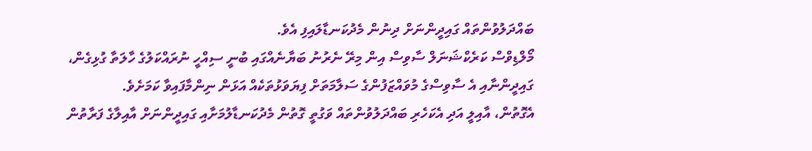ބައްދަލުވުންތައް ގައިދީންނަށް ދިނުން މެދުކަނޑާލައިފި އެވެ.
މޯލްޑިވްސް ކަރެކްޝަނަލް ސާވިސް އިން މިރޭ ނެރުނު ބަޔާނެއްގައި ބުނީ ސިއްހީ ނުރައްކަލުގެ ހާލަތާ ގުޅިގެން، ގައިދީންނާއި އެ ސާވިސްގެ މުވައްޒަފުންގެ ސަލާމަތަށް ފިޔަވަޅުތަކެއް އަޅަން ނިންމާފައިވާ ކަމަށެވެ.
އެގޮތުން، އާއިލީ އަދި އެކަހެރި ބައްދަލުވުންތައް ވަގުތީ ގޮތުން މެދުކަނޑާލުމަށާއި ގައިދީންނަށް އާއިލާގެ ފަރާތުން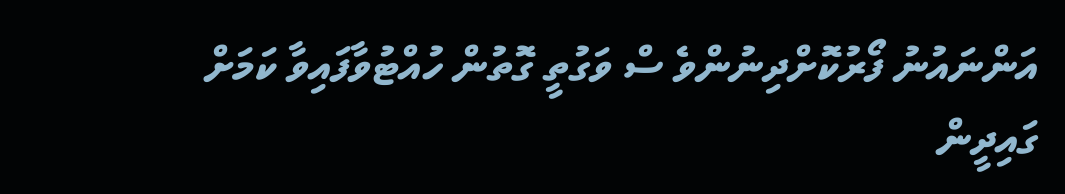އަންނައުނު ފޯރުކޮށްދިނުންވެ ސް ވަގުތީ ގޮތުން ހުއްޓުވާފައިވާ ކަމަށް ގައިދީން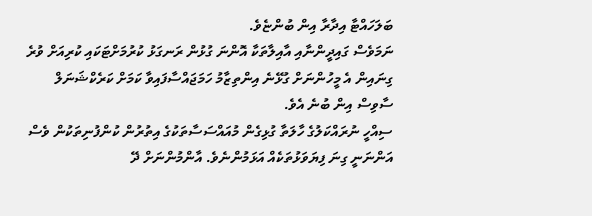ބަލަހައްޓާ އިދާރާ އިން ބުންޏެވެ.
ނަމަވެސް ގައިދީންނާއި އާއިލާތަކާ އޮންނަ ގުޅުން ރަނގަޅު ކުރުމަށްޓަކައި ކުރިއަށް ވުރެ ގިނައިން އެ މީހުންނަށް ގުޅޭނެ އިންތިޒާމު ހަމަޖައްސާފައިވާ ކަމަށް ކަރެކްޝަނަލް ސާވިސް އިން ބުނެ އެވެ.
ސިއްހީ ނުރައްކަލުގެ ހާލަތާ ގުޅިގެން މުއައްސަސާތަކުގެ އިތުރުން ކުންފުނިތަކުން ވެސް އަންނަނީ ގިނަ ފިޔަވަޅުތަކެއް އަޅަމުންނެވެ. އާންމުންނަށް ދޭ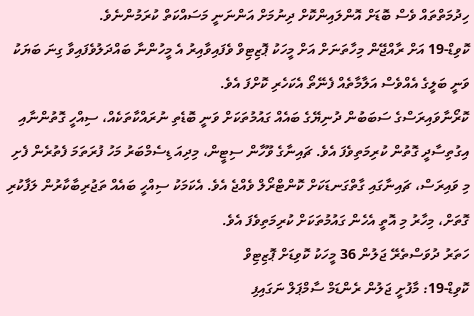ހިދުމަތްތައް ވެސް ބޮޑަށް އޮންލައިންކޮށް ދިނުމަށް އަންނަނީ މަސައްކަތް ކުރަމުންނެވެ.
ކޮވިޑް-19 އަށް ރާއްޖޭން މިހާތަނަށް އަށް މީހަކު ޕޮޒިޓިވް ވެފައިވާއިރު އެ މީހުންނާ ބައްދަލުވެފައިވާ ގިނަ ބަޔަކު ވަނީ ބަލީގެ އެއްވެސް އަލާމާތެއް ފެނޭތޯ އެކަހެރި ކޮށްފަ އެވެ.
ކޮރޯނާވައިރަސްގެ ސަބަބުން ދުނިޔޭގެ ބައެއް ގައުމުތަކަށް ވަނީ ބޮޑެތި ނުރައްކާތަކެއް، ސިއްހީ ގޮތުންނާއި އިގުތިސާދީ ގޮތުން ކުރިމަތިވެފަ އެވެ. ޗައިނާގެ ވޫހާން ސިޓީން، މިދިއަ ޑިސެމްބަރު މަހު ފުރަތަމަ ފެތުރެން ފެށި މި ވައިރަސް، ޗައިނާގައި ގާތްގަނޑަކަށް ކޮންޓްރޯލް ވެއްޖެ އެވެ. އެކަމަކު ސިއްހީ ބައެއް ތަޖުރިބާކާރުން ލަފާކުރި ގޮތަށް، މިހާރު މި އޮތީ އެހެން ގައުމުތަކަށް ކުރިމަތިވެފަ އެވެ.
ހަތަރު ދުވަސްތެރޭ ޖަލުން 36 މީހަކު ކޮވިޑަށް ޕޮޒިޓިވް
ކޮވިޑް-19: މާފުށީ ޖަލުން ރެންޑަމް ސާމްޕަލް ނަގައިފި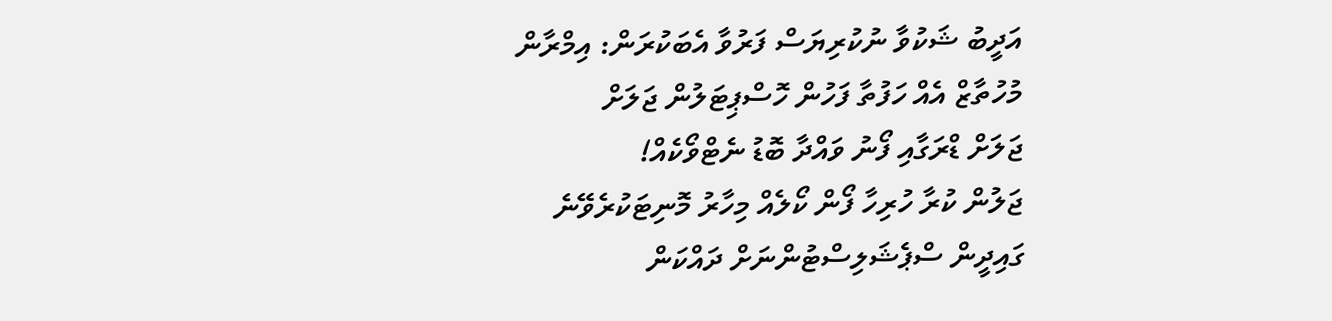އަދީބު ޝަކުވާ ނުކުރިޔަސް ފަރުވާ އެބަކުރަން: އިމްރާން
މުހުތާޒް އެއް ހަފުތާ ފަހުން ހޮސްޕިޓަލުން ޖަލަށް
ޖަލަށް ޑްރަގާއި ފޯނު ވައްދާ ބޮޑު ނެޓްވޯކެއް!
ޖަލުން ކުރާ ހުރިހާ ފޯން ކޯލެއް މިހާރު މޮނިޓަކުރެވޭނެ
ގައިދީން ސްޕެޝަލިސްޓުންނަށް ދައްކަން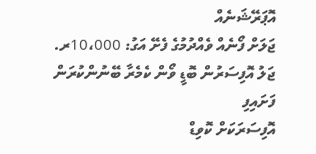އޮޕަރޭޝަނެއް
ޖަލަށް ފޯނެއް ވެއްދުމުގެ ފެށޭ އަގު: 10،000ރ.
ޖަލު އޮފިސަރުން ބޮޑީ ވޯން ކެމެރާ ބޭނުންކުރަން ފަށައިފި
އޮފިސަރަކަށް ކޮވިޑް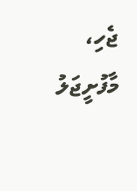ޖެހި، މާފުށީޖަލު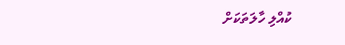ކުއްލި ހާލަތަކަށް